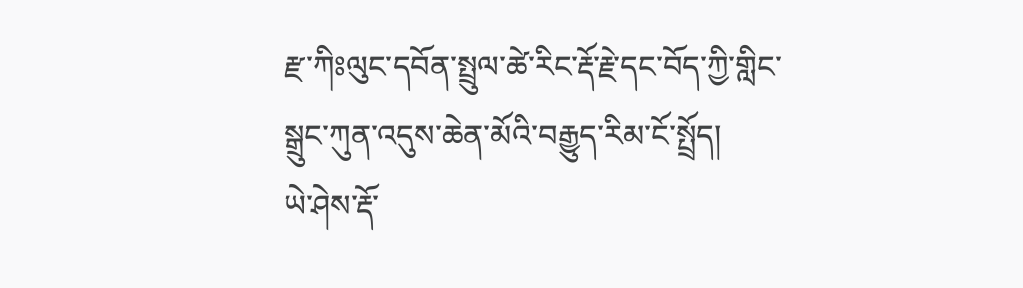རྫ་ཀིཿལུང་དབོན་སྤྲུལ་ཚེ་རིང་རྡོ་རྗེ་དང་བོད་ཀྱི་གླིང་སྒྲུང་ཀུན་འདུས་ཆེན་མོའི་བརྒྱུད་རིམ་ངོ་སྤྲོད།
ཡེ་ཤེས་རྡོ་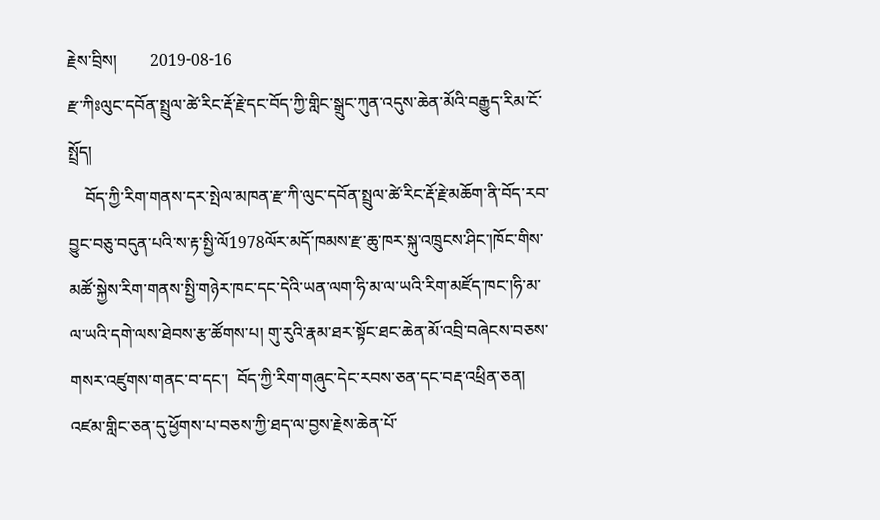རྗེས་བྲིས།        2019-08-16
རྫ་ཀིཿལུང་དབོན་སྤྲུལ་ཚེ་རིང་རྡོ་རྗེ་དང་བོད་ཀྱི་གླིང་སྒྲུང་ཀུན་འདུས་ཆེན་མོའི་བརྒྱུད་རིམ་ངོ་སྤྲོད།
    བོད་ཀྱི་རིག་གནས་དར་སྤེལ་མཁན་རྫ་ཀི་ལུང་དབོན་སྤྲུལ་ཚེ་རིང་རྡོ་རྗེ་མཆོག་ནི་བོད་རབ་བྱུང་བཅུ་བདུན་པའི་ས་རྟ་སྤྱི་ལོ1978ལོར་མདོ་ཁམས་རྫ་ཆུ་ཁར་སྐུ་འཁྲུངས་ཤིང་།ཁོང་གིས་མཚོ་སྐྱེས་རིག་གནས་སྤྱི་གཉེར་ཁང་དང་དེའི་ཡན་ལག་ཧི་མ་ལ་ཡའི་རིག་མཛོད་ཁང་།ཧི་མ་ལ་ཡའི་དགེ་ལས་ཐེབས་རྩ་ཚོགས་པ། གུ་རུའི་རྣམ་ཐར་སྟོང་ཐང་ཆེན་མོ་འབྲི་བཞེངས་བཅས་གསར་འཛུགས་གནང་བ་དང་།  བོད་ཀྱི་རིག་གཞུང་དེང་རབས་ཅན་དང་བརྡ་འཕྲིན་ཅན།  འཛམ་གླིང་ཅན་དུ་ཕྱོགས་པ་བཅས་ཀྱི་ཐད་ལ་བྱས་རྗེས་ཆེན་པོ་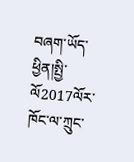བཞག་ཡོད་ཕྱིན།སྤྱི་ལོ2017ལོར་ཁོང་ལ་ཀྲུང་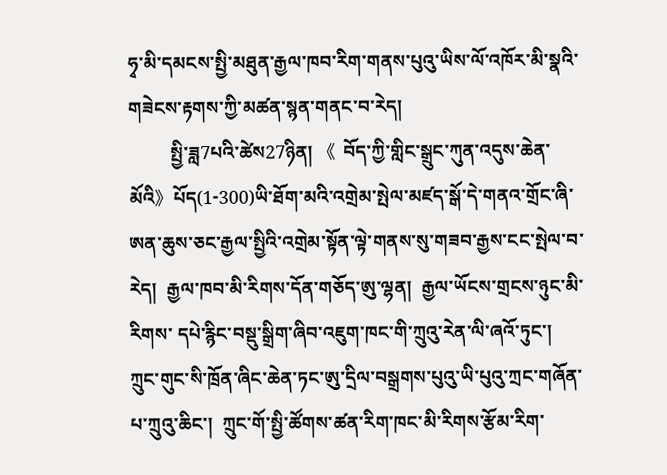ཧྭ་མི་དམངས་སྤྱི་མཐུན་རྒྱལ་ཁབ་རིག་གནས་པུའུ་ཡིས་ལོ་འཁོར་མི་སྣའི་གཟེངས་རྟགས་ཀྱི་མཚན་སྙན་གནང་བ་རེད།
         སྤྱི་ཟླ7པའི་ཚེས27ཉིན། 《  བོད་ཀྱི་གླིང་སྒྲུང་ཀུན་འདུས་ཆེན་མོའི》པོད(1-300)ཡི་ཐོག་མའི་འགྲེམ་སྤེལ་མཛད་སྒོ་དེ་གནའ་གྲོང་ཞི་ཨན་ཆུས་ཅང་རྒྱལ་སྤྱིའི་འགྲེམ་སྟོན་ལྟེ་གནས་སུ་གཟབ་རྒྱས་ངང་སྤེལ་བ་རེད།  རྒྱལ་ཁབ་མི་རིགས་དོན་གཅོད་ཨུ་ལྷན།  རྒྱལ་ཡོངས་གྲངས་ཉུང་མི་རིགས་ དཔེ་རྙིང་བསྡུ་སྒྲིག་ཞིབ་འཇུག་ཁང་གི་ཀྲུའུ་རེན་ལི་ཞའོ་ཏུང་།  ཀྲུང་གུང་སི་ཁྲོན་ཞིང་ཆེན་ཏང་ཨུ་དྲིལ་བསྒྲགས་པུའུ་ཡི་པུའུ་ཀྲང་གཞོན་པ་ཀྲུའུ་ཆིང་།  ཀྲུང་གོ་སྤྱི་ཚོགས་ཚན་རིག་ཁང་མི་རིགས་རྩོམ་རིག་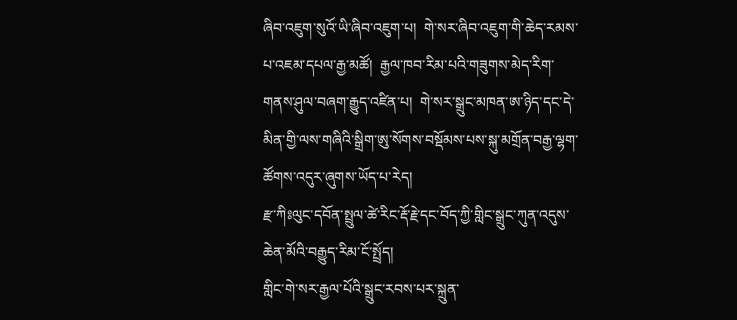ཞིབ་འཇུག་སུའོ་ཡི་ཞིབ་འཇུག་པ།  གེ་སར་ཞིབ་འཇུག་གི་ཆེད་རམས་པ་འཇམ་དཔལ་རྒྱ་མཚོ།  རྒྱལ་ཁབ་རིམ་པའི་གཟུགས་མེད་རིག་གནས་ཤུལ་བཞག་རྒྱུད་འཛིན་པ།  གེ་སར་སྒྲུང་མཁན་ཨ་ཉིད་དང་དེ་མིན་གྱི་ལས་གཞིའི་སྒྲིག་ཨུ་སོགས་བསྡོམས་པས་སྐུ་མགྲོན་བརྒྱ་ལྷག་ཚོགས་འདུར་ཞུགས་ཡོད་པ་རེད།
རྫ་ཀིཿལུང་དབོན་སྤྲུལ་ཚེ་རིང་རྡོ་རྗེ་དང་བོད་ཀྱི་གླིང་སྒྲུང་ཀུན་འདུས་ཆེན་མོའི་བརྒྱུད་རིམ་ངོ་སྤྲོད།
གླིང་གེ་སར་རྒྱལ་པོའི་སྒྲུང་རབས་པར་སྐྲུན་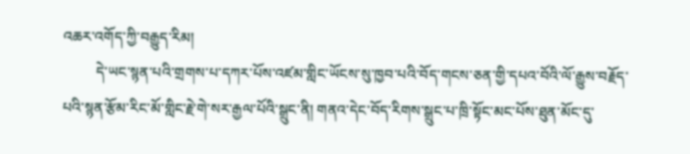འཆར་འགོད་ཀྱི་བརྒྱུད་རིམ།
         དེ་ཡང་སྙན་པའི་གྲགས་པ་དཀར་པོས་འཛམ་གླིང་ཡོངས་སུ་ཁྱབ་པའི་བོད་གངས་ཅན་གྱི་དཔའ་བོའི་ལོ་རྒྱུས་བརྗོད་པའི་སྙན་རྩོམ་རིང་མོ་གླིང་རྗེ་གེ་སར་རྒྱལ་པོའི་སྒྲུང་ནི། གནའ་དེང་བོད་རིགས་སྒྲུང་པ་ཁྲི་སྟོང་མང་པོས་ཐུན་མོང་དུ་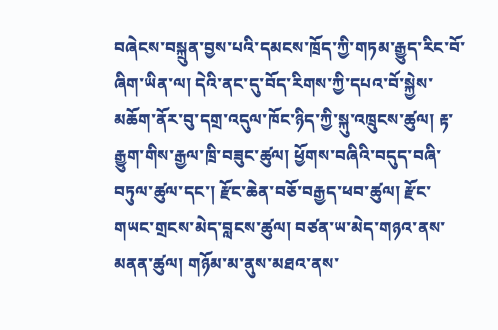བཞེངས་བསྐྲུན་བྱས་པའི་དམངས་ཁྲོད་ཀྱི་གཏམ་རྒྱུད་རིང་བོ་ཞིག་ཡིན་ལ། དེའི་ནང་དུ་བོད་རིགས་ཀྱི་དཔའ་བོ་སྐྱེས་མཆོག་ནོར་བུ་དགྲ་འདུལ་ཁོང་ཉིད་ཀྱི་སྐུ་འཁྲུངས་ཚུལ། རྟ་རྒྱུག་གིས་རྒྱལ་ཁྲི་བཟུང་ཚུལ། ཕྱོགས་བཞིའི་བདུད་བཞི་བཏུལ་ཚུལ་དང་། རྫོང་ཆེན་བཅོ་བརྒྱད་ཕབ་ཚུལ། རྫོང་གཡང་གྲངས་མེད་བླངས་ཚུལ། བཙན་ཡ་མེད་གཉའ་ནས་མནན་ཚུལ། གཉོམ་མ་ནུས་མཐའ་ནས་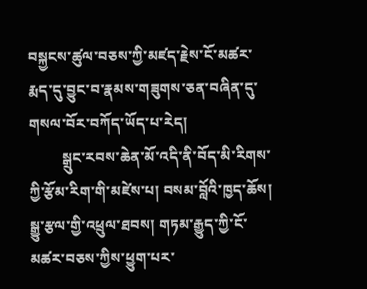བསྐྱངས་ཚུལ་བཅས་ཀྱི་མཛད་རྗེས་ངོ་མཚར་རྨད་དུ་བྱུང་བ་རྣམས་གཟུགས་ཅན་བཞིན་དུ་གསལ་བོར་བཀོད་ཡོད་པ་རེད།
         སྒྲུང་རབས་ཆེན་མོ་འདི་ནི་བོད་མི་རིགས་ཀྱི་རྩོམ་རིག་གི་མཛེས་པ། བསམ་བློའི་ཁྱད་ཆོས། སྒྱུ་རྩལ་གྱི་འཕྲུལ་ཐབས། གཏམ་རྒྱུད་ཀྱི་ངོ་མཚར་བཅས་ཀྱིས་ཕྱུག་པར་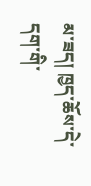མ་ཟད། ཁྱད་ཆོས་དེ་དག་གི་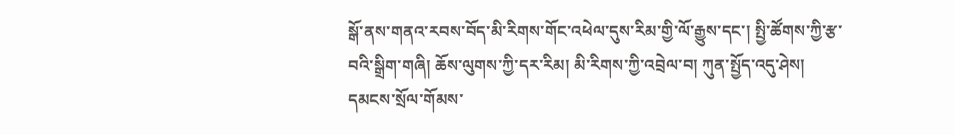སྒོ་ནས་གནའ་རབས་བོད་མི་རིགས་གོང་འཕེལ་དུས་རིམ་གྱི་ལོ་རྒྱུས་དང་། སྤྱི་ཚོགས་ཀྱི་རྩ་བའི་སྒྲིག་གཞི། ཆོས་ལུགས་ཀྱི་དར་རིམ། མི་རིགས་ཀྱི་འབྲེལ་བ། ཀུན་སྤྱོད་འདུ་ཤེས། དམངས་སྲོལ་གོམས་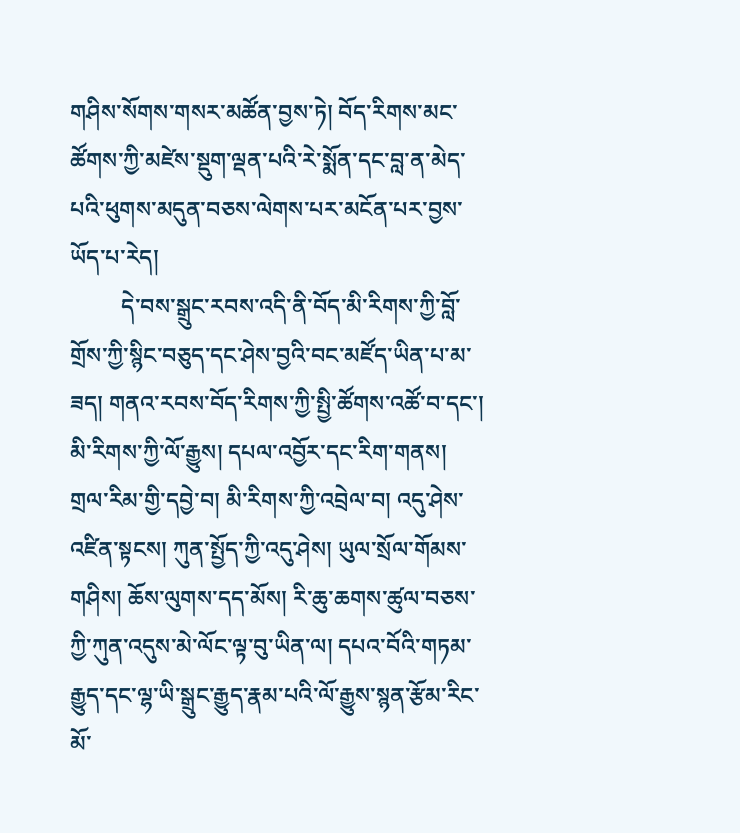གཤིས་སོགས་གསར་མཚོན་བྱས་ཏེ། བོད་རིགས་མང་ཚོགས་ཀྱི་མཛེས་སྡུག་ལྡན་པའི་རེ་སྨོན་དང་བླ་ན་མེད་པའི་ཕུགས་མདུན་བཅས་ལེགས་པར་མངོན་པར་བྱས་ཡོད་པ་རེད།
         དེ་བས་སྒྲུང་རབས་འདི་ནི་བོད་མི་རིགས་ཀྱི་བློ་གྲོས་ཀྱི་སྙིང་བཅུད་དང་ཤེས་བྱའི་བང་མཛོད་ཡིན་པ་མ་ཟད། གནའ་རབས་བོད་རིགས་ཀྱི་སྤྱི་ཚོགས་འཚོ་བ་དང་། མི་རིགས་ཀྱི་ལོ་རྒྱུས། དཔལ་འབྱོར་དང་རིག་གནས། གྲལ་རིམ་གྱི་དབྱེ་བ། མི་རིགས་ཀྱི་འབྲེལ་བ། འདུ་ཤེས་འཛིན་སྟངས། ཀུན་སྤྱོད་ཀྱི་འདུ་ཤེས། ཡུལ་སྲོལ་གོམས་གཤིས། ཆོས་ལུགས་དད་མོས། རི་ཆུ་ཆགས་ཚུལ་བཅས་ཀྱི་ཀུན་འདུས་མེ་ལོང་ལྟ་བུ་ཡིན་ལ། དཔའ་བོའི་གཏམ་རྒྱུད་དང་ལྷ་ཡི་སྒྲུང་རྒྱུད་རྣམ་པའི་ལོ་རྒྱུས་སྙན་རྩོམ་རིང་མོ་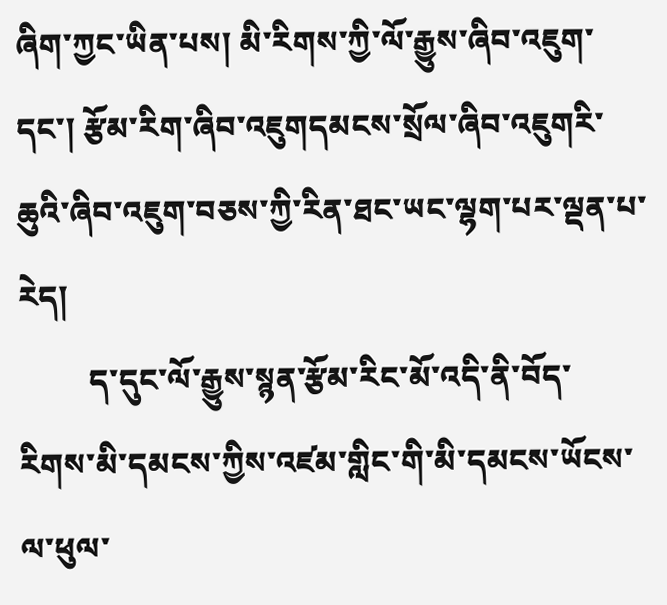ཞིག་ཀྱང་ཡིན་པས། མི་རིགས་ཀྱི་ལོ་རྒྱུས་ཞིབ་འཇུག་དང་། རྩོམ་རིག་ཞིབ་འཇུགདམངས་སྲོལ་ཞིབ་འཇུགརི་ཆུའི་ཞིབ་འཇུག་བཅས་ཀྱི་རིན་ཐང་ཡང་ལྷག་པར་ལྡན་པ་རེད།
         ད་དུང་ལོ་རྒྱུས་སྙན་རྩོམ་རིང་མོ་འདི་ནི་བོད་རིགས་མི་དམངས་ཀྱིས་འཛམ་གླིང་གི་མི་དམངས་ཡོངས་ལ་ཕུལ་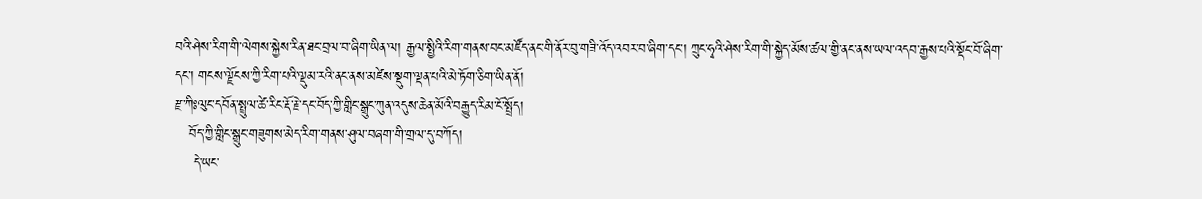བའི་ཤེས་རིག་གི་ལེགས་སྐྱེས་རིན་ཐང་བྲལ་བ་ཞིག་ཡིན་ལ། རྒྱལ་སྤྱིའི་རིག་གནས་བང་མཛོད་ནང་གི་ནོར་བུ་གཟི་འོད་འབར་བ་ཞིག་དང་། ཀྲུང་ཧྭའི་ཤེས་རིག་གི་སྐྱེད་མོས་ཚལ་གྱི་ནང་ནས་ཡལ་འདབ་རྒྱས་པའི་སྡོང་བོ་ཞིག་དང་། གངས་ལྗོངས་ཀྱི་རིག་པའི་ལྡུམ་རའི་ནང་ནས་མཛེས་སྡུག་ལྡན་པའི་མེ་ཏོག་ཅིག་ཡིན་ནོ།
རྫ་ཀིཿལུང་དབོན་སྤྲུལ་ཚེ་རིང་རྡོ་རྗེ་དང་བོད་ཀྱི་གླིང་སྒྲུང་ཀུན་འདུས་ཆེན་མོའི་བརྒྱུད་རིམ་ངོ་སྤྲོད།
   བོད་ཀྱི་གླིང་སྒྲུང་གཟུགས་མེད་རིག་གནས་ཤུལ་བཞག་གི་གྲལ་དུ་བཀོད།
    དེ་ཡང་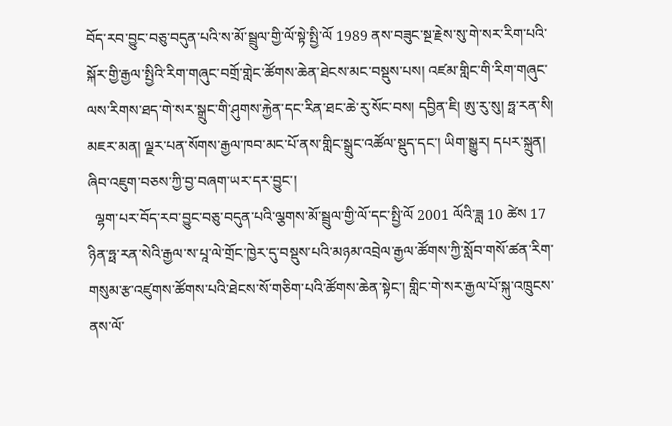བོད་རབ་བྱུང་བཅུ་བདུན་པའི་ས་མོ་སྦྲུལ་གྱི་ལོ་སྟེ་སྤྱི་ལོ 1989 ནས་བཟུང་སྔ་རྗེས་སུ་གེ་སར་རིག་པའི་སྐོར་གྱི་རྒྱལ་སྤྱིའི་རིག་གཞུང་བགྲོ་གླེང་ཚོགས་ཆེན་ཐེངས་མང་བསྡུས་པས། འཛམ་གླིང་གི་རིག་གཞུང་ལས་རིགས་ཐད་གེ་སར་སྒྲུང་གི་ཤུགས་རྐྱེན་དང་རིན་ཐང་ཆེ་རུ་སོང་བས། དབྱིན་ཇི། ཨུ་རུ་སུ། ཧྥ་རན་སི། མཇར་མན། ལྗར་པན་སོགས་རྒྱལ་ཁབ་མང་པོ་ནས་གླིང་སྒྲུང་འཚོལ་སྡུད་དང་། ཡིག་སྒྱུར། དཔར་སྐྲུན། ཞིབ་འཇུག་བཅས་ཀྱི་བྱ་བཞག་ཡར་དར་བྱུང་།
  ལྷག་པར་བོད་རབ་བྱུང་བཅུ་བདུན་པའི་ལྕགས་མོ་སྦྲུལ་གྱི་ལོ་དང་སྤྱི་ལོ 2001 ལོའི་ཟླ 10 ཚེས 17 ཉིན་ཧྥ་རན་སེའི་རྒྱལ་ས་པཱ་ལེ་གྲོང་ཁྱེར་དུ་བསྡུས་པའི་མཉམ་འབྲེལ་རྒྱལ་ཚོགས་ཀྱི་སློབ་གསོ་ཚན་རིག་གསུམ་རྩ་འཛུགས་ཚོགས་པའི་ཐེངས་སོ་གཅིག་པའི་ཚོགས་ཆེན་སྟེང་། གླིང་གེ་སར་རྒྱལ་པོ་སྐུ་འཁྲུངས་ནས་ལོ་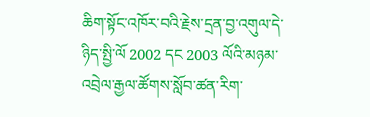ཆིག་སྟོང་འཁོར་བའི་རྗེས་དྲན་བྱ་འགུལ་དེ་ཉིད་སྤྱི་ལོ 2002 དང 2003 ལོའི་མཉམ་འབྲེལ་རྒྱལ་ཚོགས་སློབ་ཚན་རིག་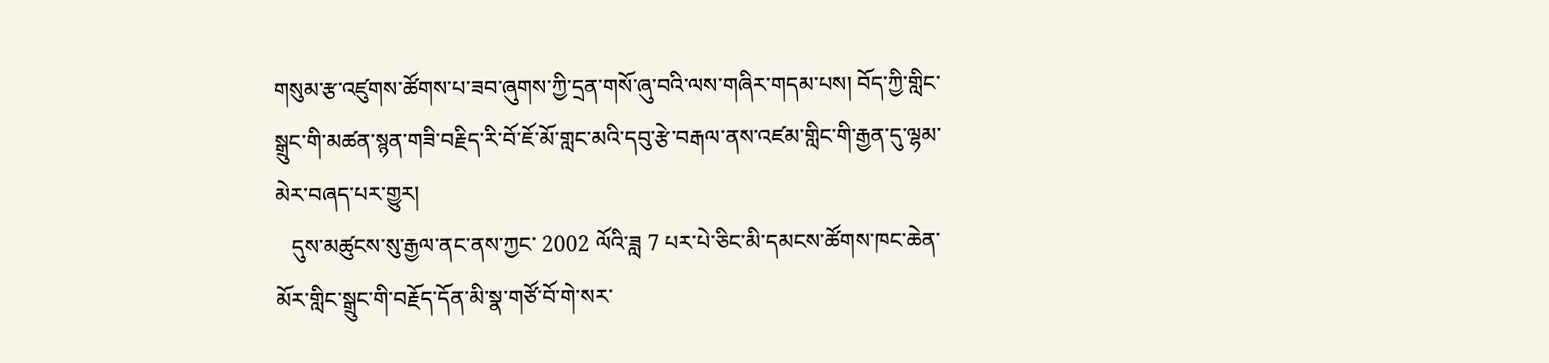གསུམ་རྩ་འཛུགས་ཚོགས་པ་ཟབ་ཞུགས་ཀྱི་དྲན་གསོ་ཞུ་བའི་ལས་གཞིར་གདམ་པས། བོད་ཀྱི་གླིང་སྒྲུང་གི་མཚན་སྙན་གཟི་བརྗིད་རི་བོ་ཇོ་མོ་གླང་མའི་དབུ་རྩེ་བརྒལ་ནས་འཛམ་གླིང་གི་རྒྱན་དུ་ལྷམ་མེར་བཞད་པར་གྱུར།
   དུས་མཚུངས་སུ་རྒྱལ་ནང་ནས་ཀྱང་ 2002 ལོའི་ཟླ 7 པར་པེ་ཅིང་མི་དམངས་ཚོགས་ཁང་ཆེན་མོར་གླིང་སྒྲུང་གི་བརྗོད་དོན་མི་སྣ་གཙོ་བོ་གེ་སར་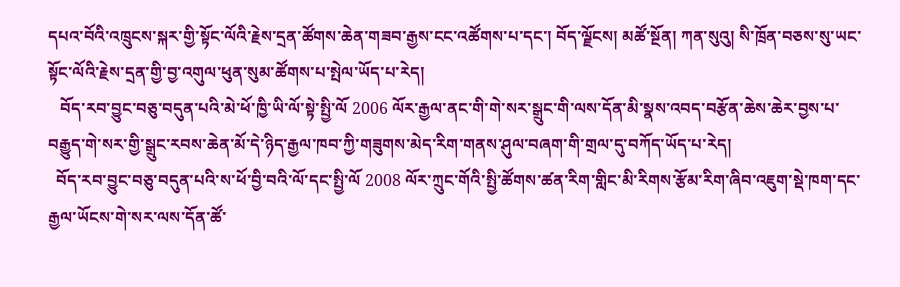དཔའ་བོའི་འཁྲུངས་སྐར་གྱི་སྟོང་ལོའི་རྗེས་དྲན་ཚོགས་ཆེན་གཟབ་རྒྱས་ངང་འཚོགས་པ་དང་། བོད་ལྗོངས། མཚོ་སྔོན། ཀན་སུའུ། སི་ཁྲོན་བཅས་སུ་ཡང་སྟོང་ལོའི་རྗེས་དྲན་གྱི་བྱ་འགུལ་ཕུན་སུམ་ཚོགས་པ་སྤེལ་ཡོད་པ་རེད།
   བོད་རབ་བྱུང་བཅུ་བདུན་པའི་མེ་ཕོ་ཁྱི་ཡི་ལོ་སྟེ་སྤྱི་ལོ 2006 ལོར་རྒྱལ་ནང་གི་གེ་སར་སྒྲུང་གི་ལས་དོན་མི་སྣས་འབད་བརྩོན་ཆེས་ཆེར་བྱས་པ་བརྒྱུད་གེ་སར་གྱི་སྒྲུང་རབས་ཆེན་མོ་དེ་ཉིད་རྒྱལ་ཁབ་ཀྱི་གཟུགས་མེད་རིག་གནས་ཤུལ་བཞག་གི་གྲལ་དུ་བཀོད་ཡོད་པ་རེད།
  བོད་རབ་བྱུང་བཅུ་བདུན་པའི་ས་ཕོ་བྱི་བའི་ལོ་དང་སྤྱི་ལོ 2008 ལོར་ཀྲུང་གོའི་སྤྱི་ཚོགས་ཚན་རིག་གླིང་མི་རིགས་རྩོམ་རིག་ཞིབ་འཇུག་སྡེ་ཁག་དང་རྒྱལ་ཡོངས་གེ་སར་ལས་དོན་ཚོ་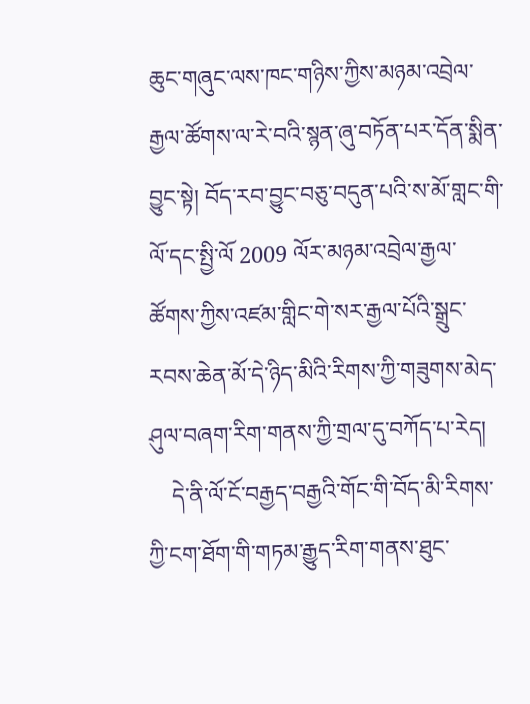ཆུང་གཞུང་ལས་ཁང་གཉིས་ཀྱིས་མཉམ་འབྲེལ་རྒྱལ་ཚོགས་ལ་རེ་བའི་སྙན་ཞུ་བཏོན་པར་དོན་སྨིན་བྱུང་སྟེ། བོད་རབ་བྱུང་བཅུ་བདུན་པའི་ས་མོ་གླང་གི་ལོ་དང་སྤྱི་ལོ 2009 ལོར་མཉམ་འབྲེལ་རྒྱལ་ཚོགས་ཀྱིས་འཛམ་གླིང་གེ་སར་རྒྱལ་པོའི་སྒྲུང་རབས་ཆེན་མོ་དེ་ཉིད་མིའི་རིགས་ཀྱི་གཟུགས་མེད་ཤུལ་བཞག་རིག་གནས་ཀྱི་གྲལ་དུ་བཀོད་པ་རེད།
    དེ་ནི་ལོ་ངོ་བརྒྱད་བརྒྱའི་གོང་གི་བོད་མི་རིགས་ཀྱི་ངག་ཐོག་གི་གཏམ་རྒྱུད་རིག་གནས་ཐུང་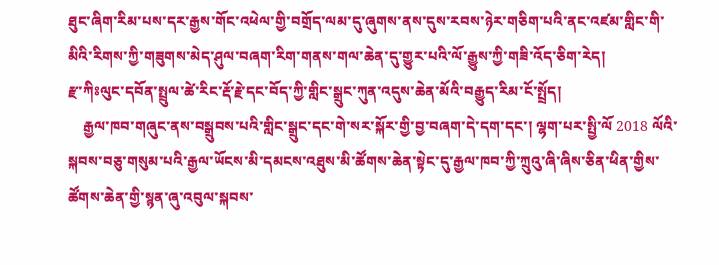ཐུང་ཞིག་རིམ་པས་དར་རྒྱས་གོང་འཕེལ་གྱི་བགྲོད་ལམ་དུ་ཞུགས་ནས་དུས་རབས་ཉེར་གཅིག་པའི་ནང་འཛམ་གླིང་གི་མིའི་རིགས་ཀྱི་གཟུགས་མེད་ཤུལ་བཞག་རིག་གནས་གལ་ཆེན་དུ་གྱུར་པའི་ལོ་རྒྱུས་ཀྱི་གཟི་འོད་ཅིག་རེད།
རྫ་ཀིཿལུང་དབོན་སྤྲུལ་ཚེ་རིང་རྡོ་རྗེ་དང་བོད་ཀྱི་གླིང་སྒྲུང་ཀུན་འདུས་ཆེན་མོའི་བརྒྱུད་རིམ་ངོ་སྤྲོད།
    རྒྱལ་ཁབ་གཞུང་ནས་བསྒྲུབས་པའི་གླིང་སྒྲུང་དང་གེ་སར་སྐོར་གྱི་བྱ་བཞག་དེ་དག་དང་། ལྷག་པར་སྤྱི་ལོ 2018 ལོའི་སྐབས་བཅུ་གསུམ་པའི་རྒྱལ་ཡོངས་མི་དམངས་འཐུས་མི་ཚོགས་ཆེན་སྟེང་དུ་རྒྱལ་ཁབ་ཀྱི་ཀྲུའུ་ཞི་ཞིས་ཅིན་ཕིན་གྱིས་ཚོགས་ཆེན་གྱི་སྙན་ཞུ་འབུལ་སྐབས་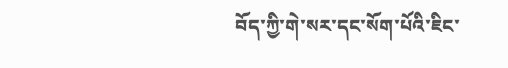བོད་ཀྱི་གེ་སར་དང་སོག་པོའི་ཇིང་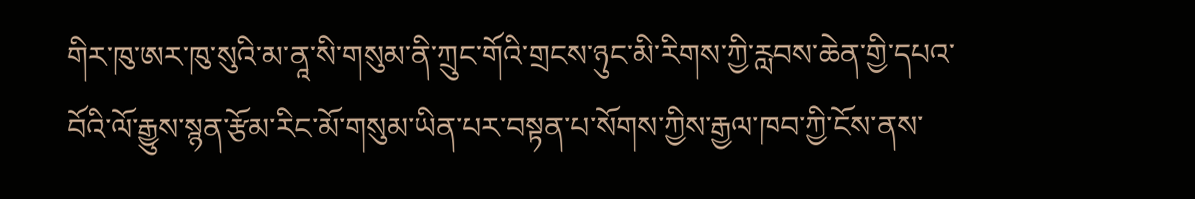གིར་ཁུ་ཨར་ཁུ་སུའི་མ་ནཱ་སི་གསུམ་ནི་ཀྲུང་གོའི་གྲངས་ཉུང་མི་རིགས་ཀྱི་རླབས་ཆེན་གྱི་དཔའ་བོའི་ལོ་རྒྱུས་སྙན་རྩོམ་རིང་མོ་གསུམ་ཡིན་པར་བསྟན་པ་སོགས་ཀྱིས་རྒྱལ་ཁབ་ཀྱི་ངོས་ནས་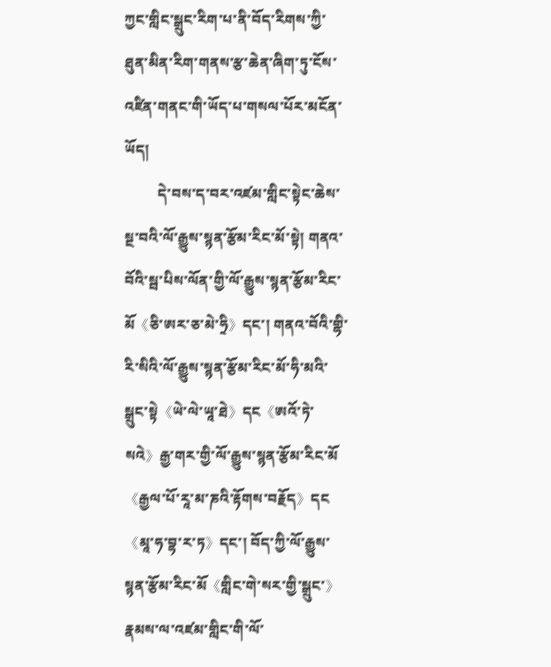ཀྱང་གླིང་སྒྲུང་རིག་པ་ནི་བོད་རིགས་ཀྱི་ཐུན་མིན་རིག་གནས་རྩ་ཆེན་ཞིག་ཏུ་ངོས་འཛིན་གནང་གི་ཡོད་པ་གསལ་པོར་མངོན་ཡོད།
         དེ་བས་ད་བར་འཛམ་གླིང་སྟེང་ཆེས་སྔ་བའི་ལོ་རྒྱུས་སྙན་རྩོམ་རིང་མོ་སྟེ། གནའ་བོའི་སྦ་པིས་ལོན་གྱི་ལོ་རྒྱུས་སྙན་རྩོམ་རིང་མོ《ཅི་ཨར་ཅ་མེ་ཧྲི》དང་། གནའ་བོའི་གྷི་རི་སིའི་ལོ་རྒྱུས་སྙན་རྩོམ་རིང་མོ་ཧི་མའི་སྒྲུང་སྟེ《ཡེ་ལེ་ཡཱ་ཐེ》དང《ཨའོ་ཏེ་སའེ》རྒྱ་གར་གྱི་ལོ་རྒྱུས་སྙན་རྩོམ་རིང་མོ《རྒྱལ་པོ་རཱ་མ་ཎའི་རྟོགས་བརྗོད》དང《མཱ་ཧ་བྷ་ར་ཏ》དང་། བོད་ཀྱི་ལོ་རྒྱུས་སྙན་རྩོམ་རིང་མོ《གླིང་གེ་སར་གྱི་སྒྲུང་》རྣམས་ལ་འཛམ་གླིང་གི་ལོ་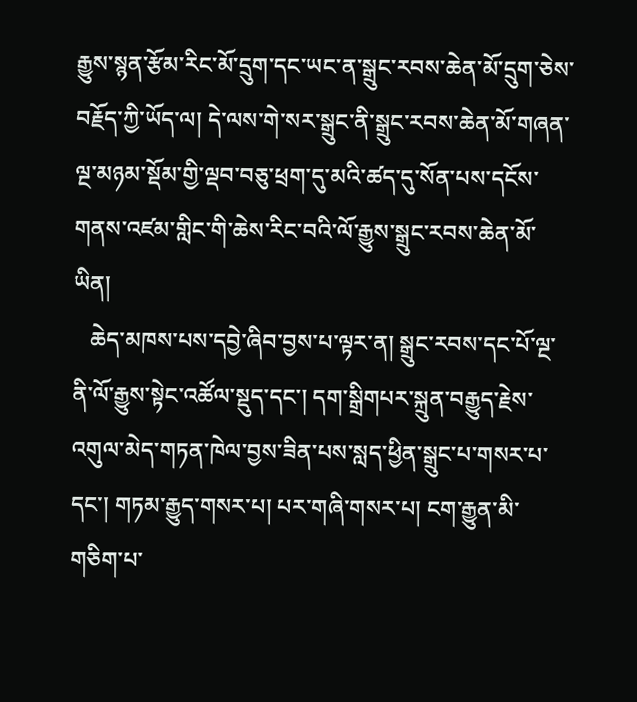རྒྱུས་སྙན་རྩོམ་རིང་མོ་དྲུག་དང་ཡང་ན་སྒྲུང་རབས་ཆེན་མོ་དྲུག་ཅེས་བརྗོད་ཀྱི་ཡོད་ལ། དེ་ལས་གེ་སར་སྒྲུང་ནི་སྒྲུང་རབས་ཆེན་མོ་གཞན་ལྔ་མཉམ་སྡོམ་གྱི་ལྡབ་བཅུ་ཕྲག་དུ་མའི་ཚད་དུ་སོན་པས་དངོས་གནས་འཛམ་གླིང་གི་ཆེས་རིང་བའི་ལོ་རྒྱུས་སྒྲུང་རབས་ཆེན་མོ་ཡིན།
   ཆེད་མཁས་པས་དབྱེ་ཞིབ་བྱས་པ་ལྟར་ན། སྒྲུང་རབས་དང་པོ་ལྔ་ནི་ལོ་རྒྱུས་སྟེང་འཚོལ་སྡུད་དང་། དག་སྒྲིགཔར་སྐྲུན་བརྒྱུད་རྗེས་འགུལ་མེད་གཏན་ཁེལ་བྱས་ཟིན་པས་སླད་ཕྱིན་སྒྲུང་པ་གསར་པ་དང་། གཏམ་རྒྱུད་གསར་པ། པར་གཞི་གསར་པ། ངག་རྒྱུན་མི་གཅིག་པ་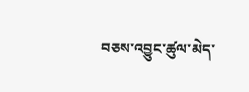བཅས་འབྱུང་ཚུལ་མེད་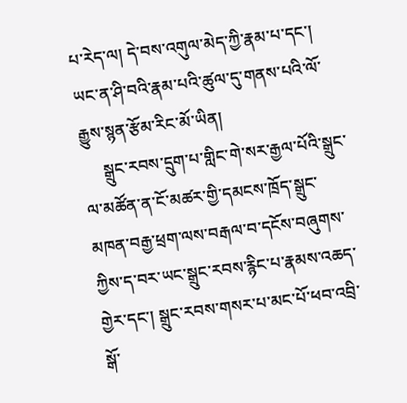པ་རེད་ལ། དེ་བས་འགུལ་མེད་ཀྱི་རྣམ་པ་དང་། ཡང་ན་ཤི་བའི་རྣམ་པའི་ཚུལ་དུ་གནས་པའི་ལོ་རྒྱུས་སྙན་རྩོམ་རིང་མོ་ཡིན།
     སྒྲུང་རབས་དྲུག་པ་གླིང་གེ་སར་རྒྱལ་པོའི་སྒྲུང་ལ་མཚོན་ན་ངོ་མཚར་གྱི་དམངས་ཁྲོད་སྒྲུང་མཁན་བརྒྱ་ཕྲག་ལས་བརྒལ་བ་དངོས་བཞུགས་ཀྱིས་ད་བར་ཡང་སྒྲུང་རབས་རྙིང་པ་རྣམས་འཆད་གྱེར་དང་། སྒྲུང་རབས་གསར་པ་མང་པོ་ཕབ་འབྲི་སྒོ་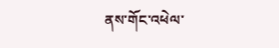ནས་གོང་འཕེལ་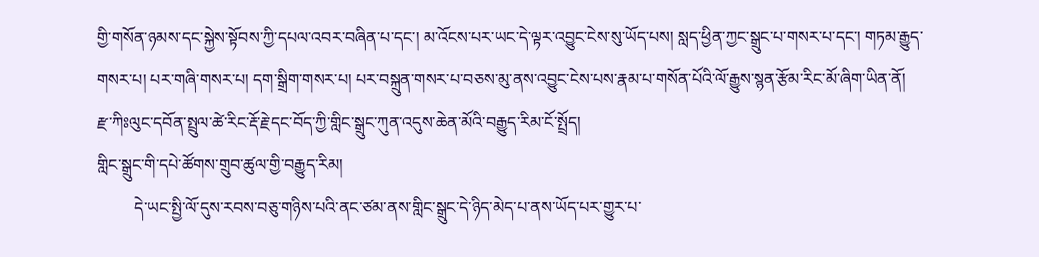གྱི་གསོན་ཉམས་དང་སྐྱེས་སྟོབས་ཀྱི་དཔལ་འབར་བཞིན་པ་དང་། མ་འོངས་པར་ཡང་དེ་ལྟར་འབྱུང་ངེས་སུ་ཡོད་པས། སླད་ཕྱིན་ཀྱང་སྒྲུང་པ་གསར་པ་དང་། གཏམ་རྒྱུད་གསར་པ། པར་གཞི་གསར་པ། དག་སྒྲིག་གསར་པ། པར་བསྐྲུན་གསར་པ་བཅས་མུ་ནས་འབྱུང་ངེས་པས་རྣམ་པ་གསོན་པོའི་ལོ་རྒྱུས་སྙན་རྩོམ་རིང་མོ་ཞིག་ཡིན་ནོ།
རྫ་ཀིཿལུང་དབོན་སྤྲུལ་ཚེ་རིང་རྡོ་རྗེ་དང་བོད་ཀྱི་གླིང་སྒྲུང་ཀུན་འདུས་ཆེན་མོའི་བརྒྱུད་རིམ་ངོ་སྤྲོད།
གླིང་སྒྲུང་གི་དཔེ་ཚོགས་གྲུབ་ཚུལ་གྱི་བརྒྱུད་རིམ།
         དེ་ཡང་སྤྱི་ལོ་དུས་རབས་བཅུ་གཉིས་པའི་ནང་ཙམ་ནས་གླིང་སྒྲུང་དེ་ཉིད་མེད་པ་ནས་ཡོད་པར་གྱུར་པ་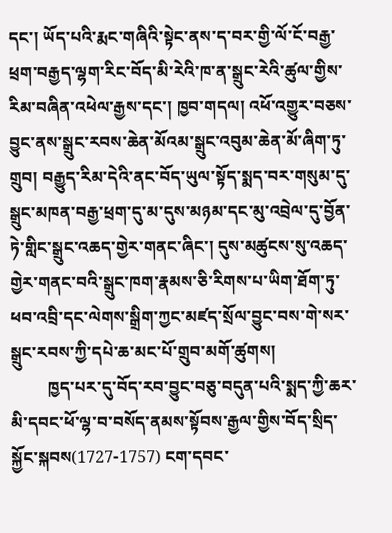དང་། ཡོད་པའི་རྨང་གཞིའི་སྟེང་ནས་ད་བར་གྱི་ལོ་ངོ་བརྒྱ་ཕྲག་བརྒྱད་ལྷག་རིང་བོད་མི་རེའི་ཁ་ན་སྒྲུང་རེའི་ཚུལ་གྱིས་རིམ་བཞིན་འཕེལ་རྒྱས་དང་། ཁྱབ་གདལ། འཕོ་འགྱུར་བཅས་བྱུང་ནས་སྒྲུང་རབས་ཆེན་མོའམ་སྒྲུང་འབུམ་ཆེན་མོ་ཞིག་ཏུ་གྲུབ། བརྒྱུད་རིམ་དེའི་ནང་བོད་ཡུལ་སྟོད་སྨད་བར་གསུམ་དུ་སྒྲུང་མཁན་བརྒྱ་ཕྲག་དུ་མ་དུས་མཉམ་དང་མུ་འབྲེལ་དུ་བྱོན་ཏེ་གླིང་སྒྲུང་འཆད་གྱེར་གནང་ཞིང་། དུས་མཚུངས་སུ་འཆད་གྱེར་གནང་བའི་སྒྲུང་ཁག་རྣམས་ཅི་རིགས་པ་ཡིག་ཐོག་ཏུ་ཕབ་འབྲི་དང་ལེགས་སྒྲིག་ཀྱང་མཛད་སྲོལ་བྱུང་བས་གེ་སར་སྒྲུང་རབས་ཀྱི་དཔེ་ཆ་མང་པོ་གྲུབ་མགོ་ཚུགས།
         ཁྱད་པར་དུ་བོད་རབ་བྱུང་བཅུ་བདུན་པའི་སྨད་ཀྱི་ཆར་མི་དབང་ཕོ་ལྷ་བ་བསོད་ནམས་སྟོབས་རྒྱལ་གྱིས་བོད་སྲིད་སྐྱོང་སྐབས(1727-1757) ངག་དབང་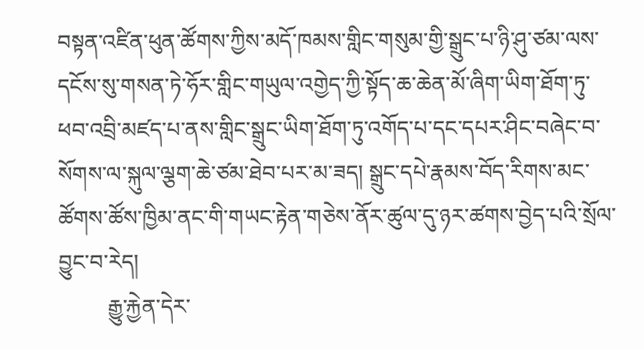བསྟན་འཛིན་ཕུན་ཚོགས་ཀྱིས་མདོ་ཁམས་གླིང་གསུམ་གྱི་སྒྲུང་པ་ཉི་ཤུ་ཙམ་ལས་དངོས་སུ་གསན་ཏེ་ཧོར་གླིང་གཡུལ་འགྱེད་ཀྱི་སྟོད་ཆ་ཆེན་མོ་ཞིག་ཡིག་ཐོག་ཏུ་ཕབ་འབྲི་མཛད་པ་ནས་གླིང་སྒྲུང་ཡིག་ཐོག་ཏུ་འགོད་པ་དང་དཔར་ཤིང་བཞེང་བ་སོགས་ལ་སྐུལ་ལྕག་ཆེ་ཙམ་ཐེབ་པར་མ་ཟད། སྒྲུང་དཔེ་རྣམས་བོད་རིགས་མང་ཚོགས་ཚོས་ཁྱིམ་ནང་གི་གཡང་རྟེན་གཅེས་ནོར་ཚུལ་དུ་ཉར་ཚགས་བྱེད་པའི་སྲོལ་བྱུང་བ་རེད།
         རྒྱུ་རྐྱེན་དེར་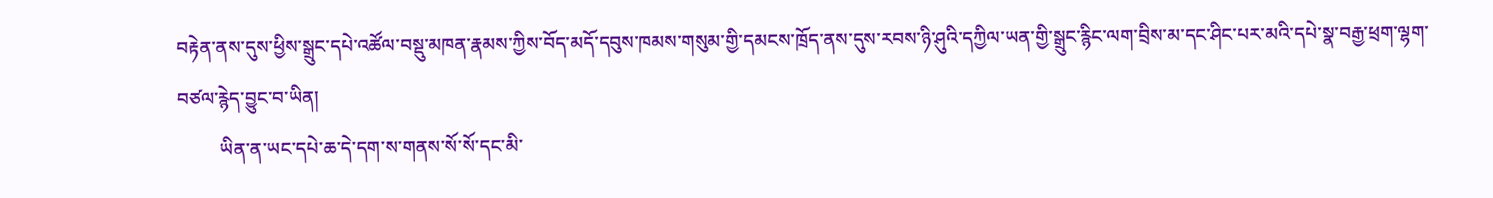བརྟེན་ནས་དུས་ཕྱིས་སྒྲུང་དཔེ་འཚོལ་བསྡུ་མཁན་རྣམས་ཀྱིས་བོད་མདོ་དབུས་ཁམས་གསུམ་གྱི་དམངས་ཁྲོད་ནས་དུས་རབས་ཉི་ཤུའི་དཀྱིལ་ཡན་གྱི་སྒྲུང་རྙིང་ལག་བྲིས་མ་དང་ཤིང་པར་མའི་དཔེ་སྣ་བརྒྱ་ཕྲག་ལྷག་བཙལ་རྙེད་བྱུང་བ་ཡིན།
         ཡིན་ན་ཡང་དཔེ་ཆ་དེ་དག་ས་གནས་སོ་སོ་དང་མི་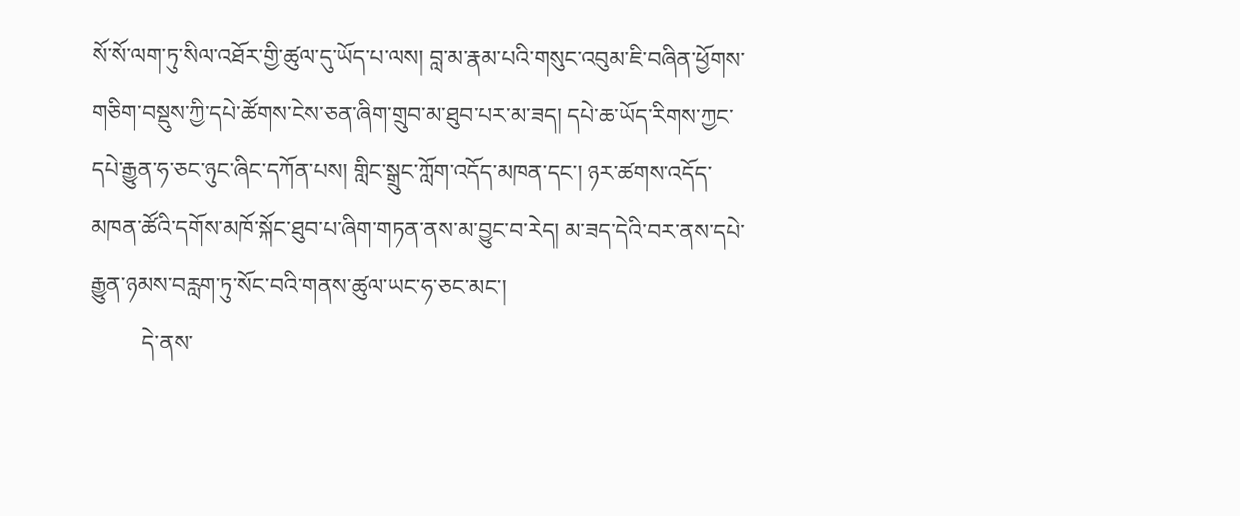སོ་སོ་ལག་ཏུ་སིལ་འཐོར་གྱི་ཚུལ་དུ་ཡོད་པ་ལས། བླ་མ་རྣམ་པའི་གསུང་འབུམ་ཇི་བཞིན་ཕྱོགས་གཅིག་བསྡུས་ཀྱི་དཔེ་ཚོགས་ངེས་ཅན་ཞིག་གྲུབ་མ་ཐུབ་པར་མ་ཟད། དཔེ་ཆ་ཡོད་རིགས་ཀྱང་དཔེ་རྒྱུན་ཧ་ཅང་ཉུང་ཞིང་དཀོན་པས། གླིང་སྒྲུང་ཀློག་འདོད་མཁན་དང་། ཉར་ཚགས་འདོད་མཁན་ཚོའི་དགོས་མཁོ་སྐོང་ཐུབ་པ་ཞིག་གཏན་ནས་མ་བྱུང་བ་རེད། མ་ཟད་དེའི་བར་ནས་དཔེ་རྒྱུན་ཉམས་བརླག་ཏུ་སོང་བའི་གནས་ཚུལ་ཡང་ཧ་ཅང་མང་།
         དེ་ནས་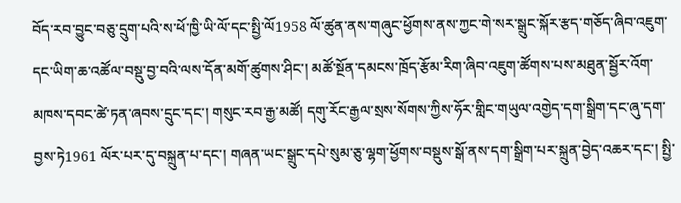བོད་རབ་བྱུང་བཅུ་དྲུག་པའི་ས་ཕོ་ཁྱི་ཡི་ལོ་དང་སྤྱི་ལོ1958 ལོ་ཚུན་ནས་གཞུང་ཕྱོགས་ནས་ཀྱང་གེ་སར་སྒྲུང་སྐོར་རྩད་གཅོད་ཞིབ་འཇུག་དང་ཡིག་ཆ་འཚོལ་བསྡུ་བྱ་བའི་ལས་དོན་མགོ་ཚུགས་ཤིང་། མཚོ་སྔོན་དམངས་ཁྲོད་རྩོམ་རིག་ཞིབ་འཇུག་ཚོགས་པས་མཐུན་སྦྱོར་འོག་མཁས་དབང་ཚེ་ཏན་ཞབས་དྲུང་དང་། གསུང་རབ་རྒྱ་མཚོ། དགུ་རོང་རྒྱལ་སྲས་སོགས་ཀྱིས་ཧོར་གླིང་གཡུལ་འགྱེད་དག་སྒྲིག་དང་ཞུ་དག་བྱས་ཏེ1961 ལོར་པར་དུ་བསྐྲུན་པ་དང་། གཞན་ཡང་སྒྲུང་དཔེ་སུམ་ཅུ་ལྷག་ཕྱོགས་བསྡུས་སྒོ་ནས་དག་སྒྲིག་པར་སྐྲུན་བྱེད་འཆར་དང་། སྤྱི་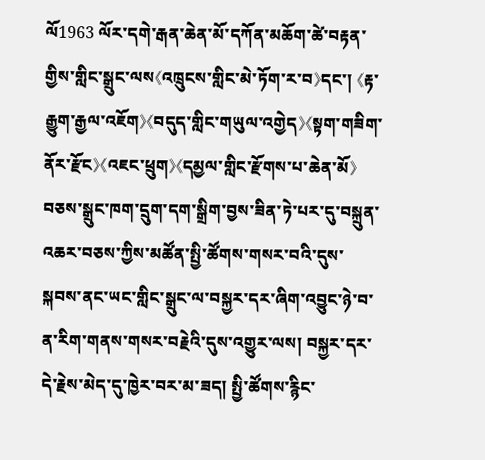ལོ1963 ལོར་དགེ་རྒན་ཆེན་མོ་དཀོན་མཆོག་ཚེ་བརྟན་གྱིས་གླིང་སྒྲུང་ལས《འཁྲུངས་གླིང་མེ་ཏོག་ར་བ》དང་། 《རྟ་རྒྱུག་རྒྱལ་འཇོག》《བདུད་གླིང་གཡུལ་འགྱེད》《སྟག་གཟིག་ནོར་རྫོང》《འཇང་ཕྲུག》《དམྱལ་གླིང་རྫོགས་པ་ཆེན་མོ》བཅས་སྒྲུང་ཁག་དྲུག་དག་སྒྲིག་བྱས་ཟིན་ཏེ་པར་དུ་བསྐྲུན་འཆར་བཅས་ཀྱིས་མཚོན་སྤྱི་ཚོགས་གསར་བའི་དུས་སྐབས་ནང་ཡང་གླིང་སྒྲུང་ལ་བསྐྱར་དར་ཞིག་འབྱུང་ཉེ་བ་ན་རིག་གནས་གསར་བརྗེའི་དུས་འགྱུར་ལས། བསྐྱར་དར་དེ་རྗེས་མེད་དུ་ཁྱེར་བར་མ་ཟད། སྤྱི་ཚོགས་རྙིང་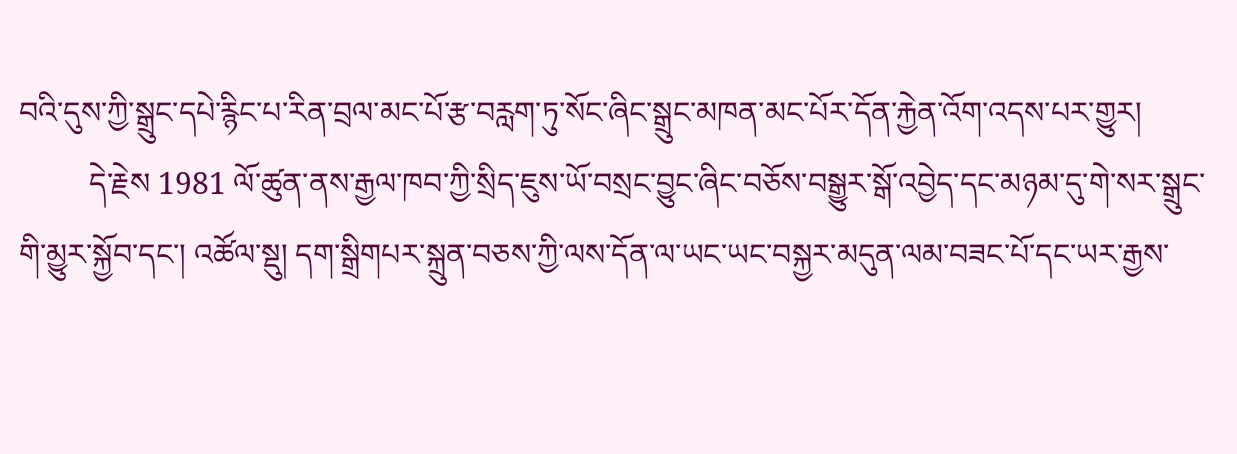བའི་དུས་ཀྱི་སྒྲུང་དཔེ་རྙིང་པ་རིན་བྲལ་མང་པོ་རྩ་བརླག་ཏུ་སོང་ཞིང་སྒྲུང་མཁན་མང་པོར་དོན་རྐྱེན་འོག་འདས་པར་གྱུར།
         དེ་རྗེས 1981 ལོ་ཚུན་ནས་རྒྱལ་ཁབ་ཀྱི་སྲིད་ཇུས་ཡོ་བསྲང་བྱུང་ཞིང་བཅོས་བསྒྱུར་སྒོ་འབྱེད་དང་མཉམ་དུ་གེ་སར་སྒྲུང་གི་མྱུར་སྐྱོབ་དང་། འཚོལ་སྡུ། དག་སྒྲིགཔར་སྐྲུན་བཅས་ཀྱི་ལས་དོན་ལ་ཡང་ཡང་བསྐྱར་མདུན་ལམ་བཟང་པོ་དང་ཡར་རྒྱས་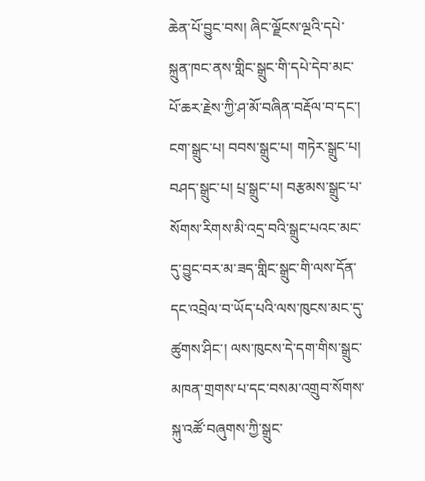ཆེན་པོ་བྱུང་བས། ཞིང་ལྗོངས་ལྔའི་དཔེ་སྐྲུན་ཁང་ནས་གླིང་སྒྲུང་གི་དཔེ་དེབ་མང་པོ་ཆར་རྗེས་ཀྱི་ཤ་མོ་བཞིན་བརྡོལ་བ་དང་། ངག་སྒྲུང་པ། བབས་སྒྲུང་པ། གཏེར་སྒྲུང་པ། བཤད་སྒྲུང་པ། པྲ་སྒྲུང་པ། བརྩམས་སྒྲུང་པ་སོགས་རིགས་མི་འདྲ་བའི་སྒྲུང་པའང་མང་དུ་བྱུང་བར་མ་ཟད་གླིང་སྒྲུང་གི་ལས་དོན་དང་འབྲེལ་བ་ཡོད་པའི་ལས་ཁུངས་མང་དུ་ཚུགས་ཤིང་། ལས་ཁུངས་དེ་དག་གིས་སྒྲུང་མཁན་གྲགས་པ་དང་བསམ་འགྲུབ་སོགས་སྐུ་འཚོ་བཞུགས་ཀྱི་སྒྲུང་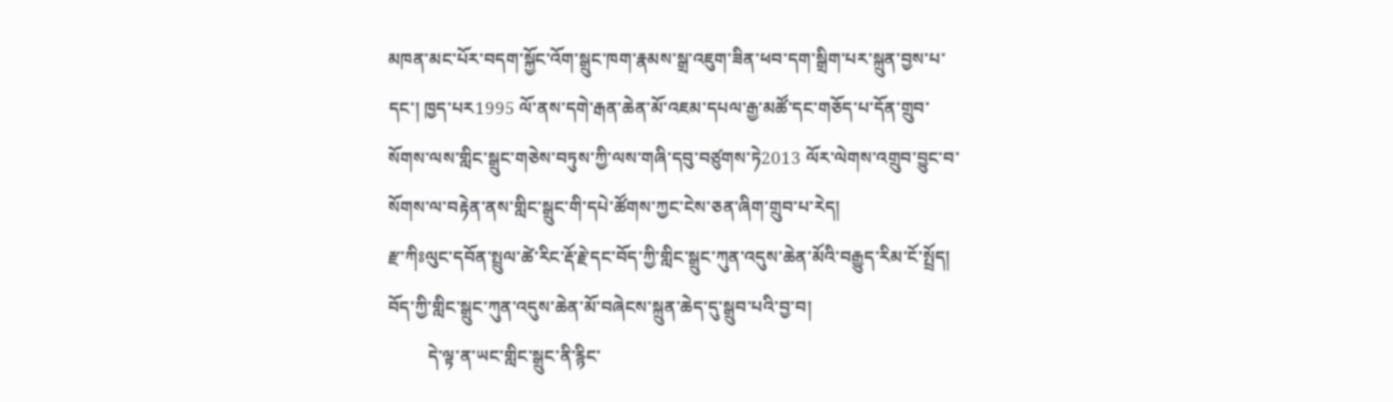མཁན་མང་པོར་བདག་སྐྱོང་འོག་སྒྲུང་ཁག་རྣམས་སྒྲ་འཇུག་ཟིན་ཕབ་དག་སྒྲིག་པར་སྐྲུན་བྱས་པ་དང་། ཁྱད་པར1995 ལོ་ནས་དགེ་རྒན་ཆེན་མོ་འཇམ་དཔལ་རྒྱ་མཚོ་དང་གཅོད་པ་དོན་གྲུབ་སོགས་ལས་གླིང་སྒྲུང་གཅེས་བཏུས་ཀྱི་ལས་གཞི་དབུ་བཙུགས་ཏེ2013 ལོར་ལེགས་འགྲུབ་བྱུང་བ་སོགས་ལ་བརྟེན་ནས་གླིང་སྒྲུང་གི་དཔེ་ཚོགས་ཀྱང་ངེས་ཅན་ཞིག་གྲུབ་པ་རེད།
རྫ་ཀིཿལུང་དབོན་སྤྲུལ་ཚེ་རིང་རྡོ་རྗེ་དང་བོད་ཀྱི་གླིང་སྒྲུང་ཀུན་འདུས་ཆེན་མོའི་བརྒྱུད་རིམ་ངོ་སྤྲོད།
བོད་ཀྱི་གླིང་སྒྲུང་ཀུན་འདུས་ཆེན་མོ་བཞེངས་སྐྲུན་ཆེད་དུ་སྒྲུབ་པའི་བྱ་བ།
         དེ་ལྟ་ན་ཡང་གླིང་སྒྲུང་ནི་རྙིང་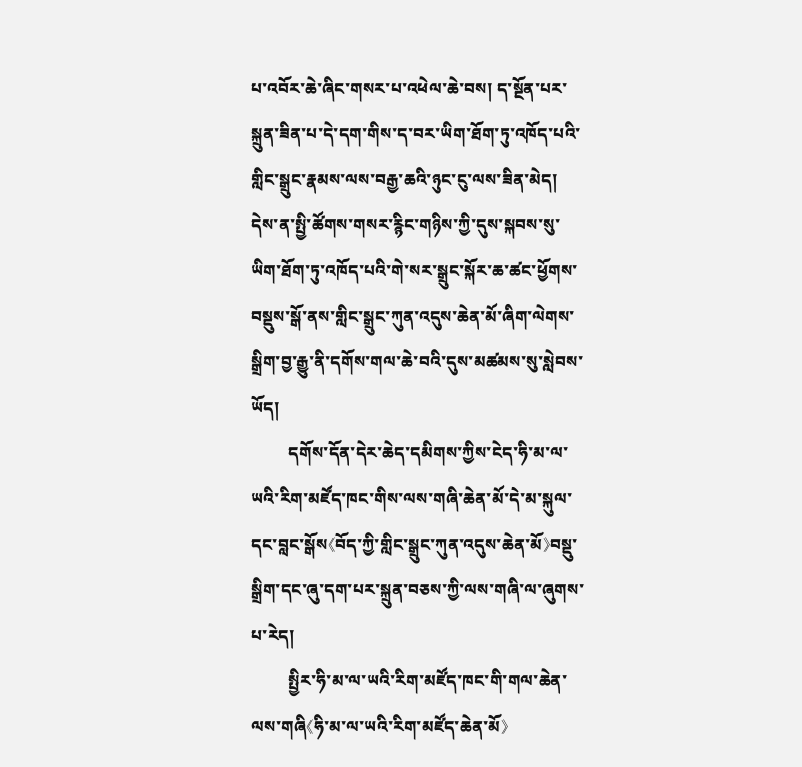པ་འབོར་ཆེ་ཞིང་གསར་པ་འཕེལ་ཆེ་བས། ད་སྔོན་པར་སྐྲུན་ཟིན་པ་དེ་དག་གིས་ད་བར་ཡིག་ཐོག་ཏུ་འཁོད་པའི་གླིང་སྒྲུང་རྣམས་ལས་བརྒྱ་ཆའི་ཉུང་ངུ་ལས་ཟིན་མེད། དེས་ན་སྤྱི་ཚོགས་གསར་རྙིང་གཉིས་ཀྱི་དུས་སྐབས་སུ་ཡིག་ཐོག་ཏུ་འཁོད་པའི་གེ་སར་སྒྲུང་སྐོར་ཆ་ཚང་ཕྱོགས་བསྡུས་སྒོ་ནས་གླིང་སྒྲུང་ཀུན་འདུས་ཆེན་མོ་ཞིག་ལེགས་སྒྲིག་བྱ་རྒྱུ་ནི་དགོས་གལ་ཆེ་བའི་དུས་མཚམས་སུ་སླེབས་ཡོད།
         དགོས་དོན་དེར་ཆེད་དམིགས་ཀྱིས་ངེད་ཧི་མ་ལ་ཡའི་རིག་མཛོད་ཁང་གིས་ལས་གཞི་ཆེན་མོ་དེ་མ་སྐུལ་དང་བླང་སྒོས《བོད་ཀྱི་གླིང་སྒྲུང་ཀུན་འདུས་ཆེན་མོ》བསྡུ་སྒྲིག་དང་ཞུ་དག་པར་སྐྲུན་བཅས་ཀྱི་ལས་གཞི་ལ་ཞུགས་པ་རེད།
         སྤྱིར་ཧི་མ་ལ་ཡའི་རིག་མཛོད་ཁང་གི་གལ་ཆེན་ལས་གཞི《ཧི་མ་ལ་ཡའི་རིག་མཛོད་ཆེན་མོ》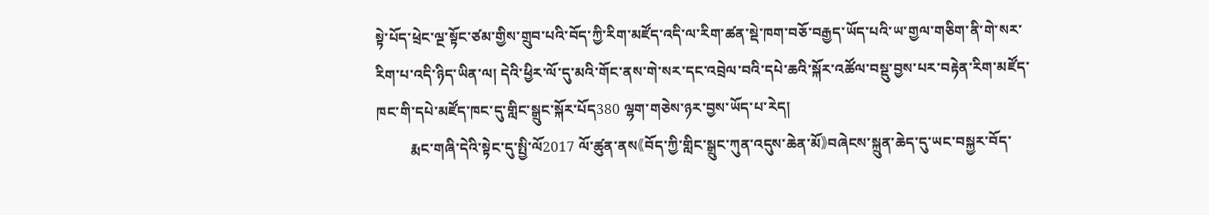སྟེ་པོད་ཕྲེང་ལྔ་སྟོང་ཙམ་གྱིས་གྲུབ་པའི་བོད་ཀྱི་རིག་མཛོད་འདི་ལ་རིག་ཚན་སྡེ་ཁག་བཅོ་བརྒྱད་ཡོད་པའི་ཡ་གྱལ་གཅིག་ནི་གེ་སར་རིག་པ་འདི་ཉིད་ཡིན་ལ། དེའི་ཕྱིར་ལོ་དུ་མའི་གོང་ནས་གེ་སར་དང་འབྲེལ་བའི་དཔེ་ཆའི་སྐོར་འཚོལ་བསྡུ་བྱས་པར་བརྟེན་རིག་མཛོད་ཁང་གི་དཔེ་མཛོད་ཁང་དུ་གླིང་སྒྲུང་སྐོར་པོད380 ལྷག་གཅེས་ཉར་བྱས་ཡོད་པ་རེད།
         རྨང་གཞི་དེའི་སྟེང་དུ་སྤྱི་ལོ2017 ལོ་ཚུན་ནས《བོད་ཀྱི་གླིང་སྒྲུང་ཀུན་འདུས་ཆེན་མོ》བཞེངས་སྐྲུན་ཆེད་དུ་ཡང་བསྐྱར་བོད་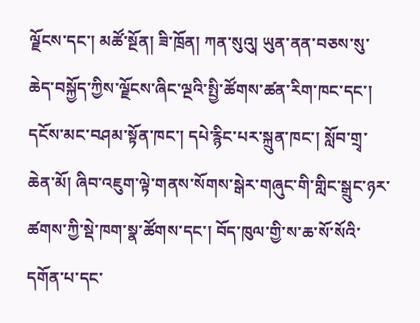ལྗོངས་དང་། མཚོ་སྔོན། ཟི་ཁྲོན། ཀན་སུའུ། ཡུན་ནན་བཅས་སུ་ཆེད་བསྐྱོད་ཀྱིས་ལྗོངས་ཞིང་ལྔའི་སྤྱི་ཚོགས་ཚན་རིག་ཁང་དང་། དངོས་མང་བཤམ་སྟོན་ཁང་། དཔེ་རྙིང་པར་སྐྲུན་ཁང་། སློབ་གྲྭ་ཆེན་མོ། ཞིབ་འཇུག་ལྟེ་གནས་སོགས་སྒེར་གཞུང་གི་གླིང་སྒྲུང་ཉར་ཚགས་ཀྱི་སྡེ་ཁག་སྣ་ཚོགས་དང་། བོད་ཁུལ་གྱི་ས་ཆ་སོ་སོའི་དགོན་པ་དང་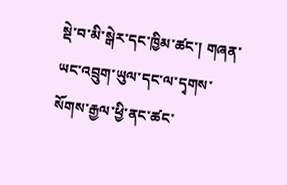སྡེ་བ་མི་སྒེར་དང་ཁྱིམ་ཚང་། གཞན་ཡང་འབྲུག་ཡུལ་དང་ལ་དྭགས་སོགས་རྒྱལ་ཕྱི་ནང་ཚང་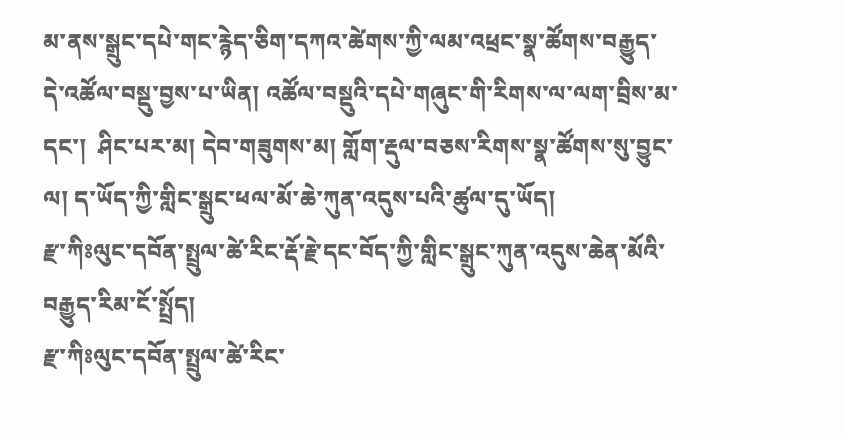མ་ནས་སྒྲུང་དཔེ་གང་རྙེད་ཅིག་དཀའ་ཚེགས་ཀྱི་ལམ་འཕྲང་སྣ་ཚོགས་བརྒྱུད་དེ་འཚོལ་བསྡུ་བྱས་པ་ཡིན། འཚོལ་བསྡུའི་དཔེ་གཞུང་གི་རིགས་ལ་ལག་བྲིས་མ་དང་།  ཤིང་པར་མ། དེབ་གཟུགས་མ། གློག་རྡུལ་བཅས་རིགས་སྣ་ཚོགས་སུ་བྱུང་ལ། ད་ཡོད་ཀྱི་གླིང་སྒྲུང་ཕལ་མོ་ཆེ་ཀུན་འདུས་པའི་ཚུལ་དུ་ཡོད།
རྫ་ཀིཿལུང་དབོན་སྤྲུལ་ཚེ་རིང་རྡོ་རྗེ་དང་བོད་ཀྱི་གླིང་སྒྲུང་ཀུན་འདུས་ཆེན་མོའི་བརྒྱུད་རིམ་ངོ་སྤྲོད།
རྫ་ཀིཿལུང་དབོན་སྤྲུལ་ཚེ་རིང་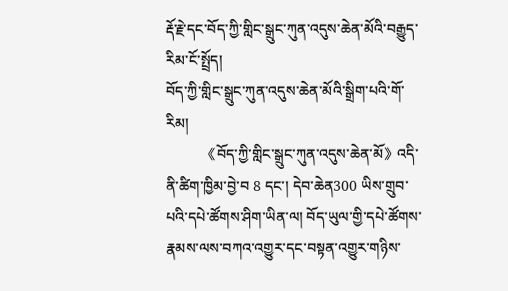རྡོ་རྗེ་དང་བོད་ཀྱི་གླིང་སྒྲུང་ཀུན་འདུས་ཆེན་མོའི་བརྒྱུད་རིམ་ངོ་སྤྲོད།
བོད་ཀྱི་གླིང་སྒྲུང་ཀུན་འདུས་ཆེན་མོའི་སྒྲིག་པའི་གོ་རིམ།
         《བོད་ཀྱི་གླིང་སྒྲུང་ཀུན་འདུས་ཆེན་མོ》འདི་ནི་ཚིག་ཁྱིམ་བྱེ་བ 8 དང་། དེབ་ཆེན300 ཡིས་གྲུབ་པའི་དཔེ་ཚོགས་ཤིག་ཡིན་ལ། བོད་ཡུལ་གྱི་དཔེ་ཚོགས་རྣམས་ལས་བཀའ་འགྱུར་དང་བསྟན་འགྱུར་གཉིས་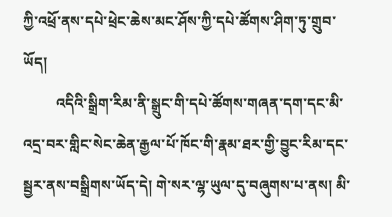ཀྱི་འཕྲོ་ནས་དཔེ་ཕྲེང་ཆེས་མང་ཤོས་ཀྱི་དཔེ་ཚོགས་ཤིག་ཏུ་གྲུབ་ཡོད།
         འདིའི་སྒྲིག་རིམ་ནི་སྒྲུང་གི་དཔེ་ཚོགས་གཞན་དག་དང་མི་འདྲ་བར་གླིང་སེང་ཆེན་རྒྱལ་པོ་ཁོང་གི་རྣམ་ཐར་གྱི་བྱུང་རིམ་དང་སྦྱར་ནས་བསྒྲིགས་ཡོད་དེ། གེ་སར་ལྷ་ཡུལ་དུ་བཞུགས་པ་ནས། མི་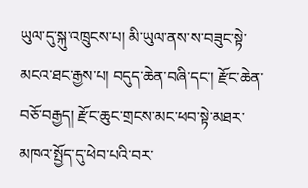ཡུལ་དུ་སྐུ་འཁྲུངས་པ། མི་ཡུལ་ནས་ས་བཟུང་སྟེ་མངའ་ཐང་རྒྱས་པ། བདུད་ཆེན་བཞི་དང་། རྫོང་ཆེན་བཅོ་བརྒྱད། རྫོང་ཆུང་གྲངས་མང་ཕབ་སྟེ་མཐར་མཁའ་སྤྱོད་དུ་ཕེབ་པའི་བར་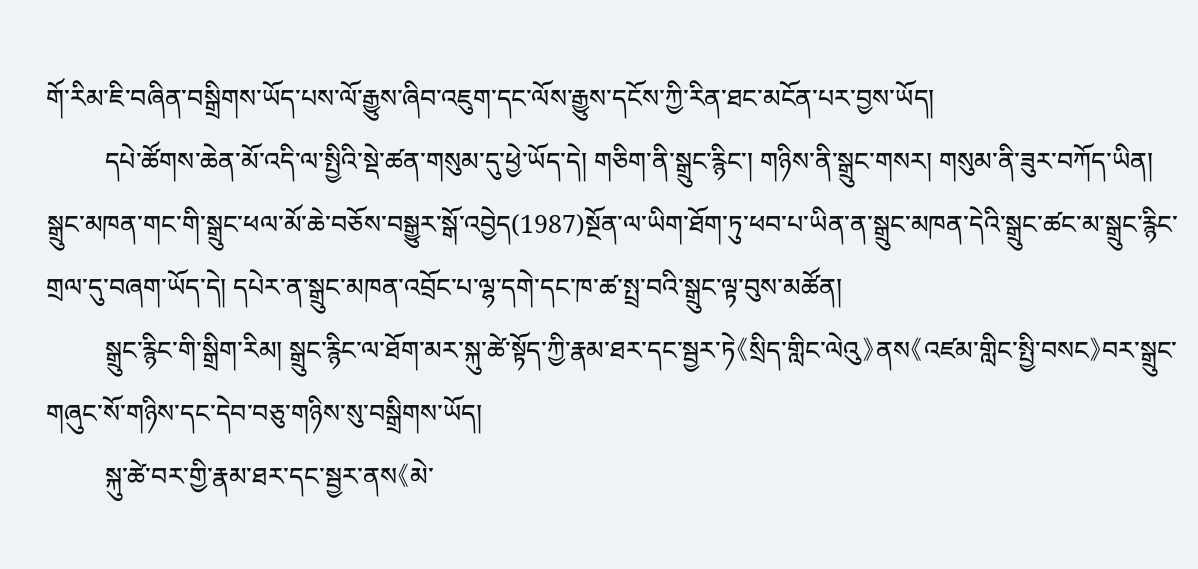གོ་རིམ་ཇི་བཞིན་བསྒྲིགས་ཡོད་པས་ལོ་རྒྱུས་ཞིབ་འཇུག་དང་ལོས་རྒྱུས་དངོས་ཀྱི་རིན་ཐང་མངོན་པར་བྱས་ཡོད།
         དཔེ་ཚོགས་ཆེན་མོ་འདི་ལ་སྤྱིའི་སྡེ་ཚན་གསུམ་དུ་ཕྱེ་ཡོད་དེ། གཅིག་ནི་སྒྲུང་རྙིང་། གཉིས་ནི་སྒྲུང་གསར། གསུམ་ནི་ཟུར་བཀོད་ཡིན།      སྒྲུང་མཁན་གང་གི་སྒྲུང་ཕལ་མོ་ཆེ་བཅོས་བསྒྱུར་སྒོ་འབྱེད(1987)སྔོན་ལ་ཡིག་ཐོག་ཏུ་ཕབ་པ་ཡིན་ན་སྒྲུང་མཁན་དེའི་སྒྲུང་ཚང་མ་སྒྲུང་རྙིང་གྲལ་དུ་བཞག་ཡོད་དེ། དཔེར་ན་སྒྲུང་མཁན་འབྲོང་པ་ལྷ་དགེ་དང་ཁ་ཚ་སྤྲ་བའི་སྒྲུང་ལྟ་བུས་མཚོན།
         སྒྲུང་རྙིང་གི་སྒྲིག་རིམ། སྒྲུང་རྙིང་ལ་ཐོག་མར་སྐུ་ཚེ་སྟོད་ཀྱི་རྣམ་ཐར་དང་སྦྱར་ཏེ《སྲིད་གླིང་ལེའུ》ནས《འཛམ་གླིང་སྤྱི་བསང》བར་སྒྲུང་གཞུང་སོ་གཉིས་དང་དེབ་བཅུ་གཉིས་སུ་བསྒྲིགས་ཡོད།
         སྐུ་ཚེ་བར་གྱི་རྣམ་ཐར་དང་སྦྱར་ནས《མེ་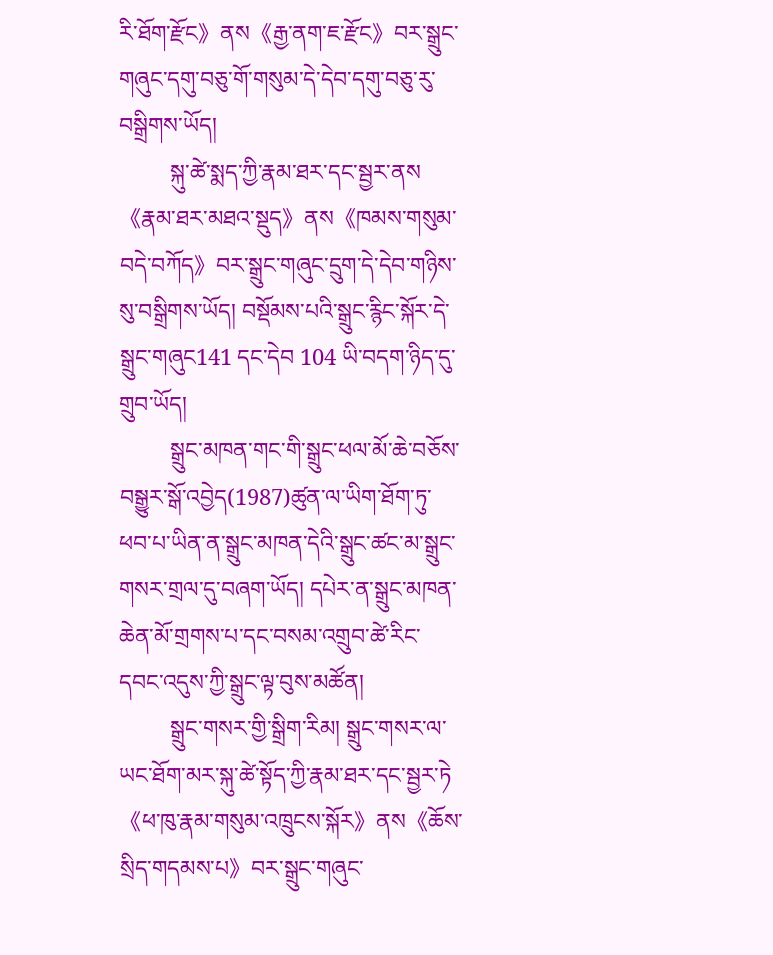རི་ཐོག་རྫོང》ནས《རྒྱ་ནག་ཇ་རྫོང》བར་སྒྲུང་གཞུང་དགུ་བཅུ་གོ་གསུམ་དེ་དེབ་དགུ་བཅུ་རུ་བསྒྲིགས་ཡོད།
         སྐུ་ཚེ་སྨད་ཀྱི་རྣམ་ཐར་དང་སྦྱར་ནས《རྣམ་ཐར་མཐའ་སྡུད》ནས《ཁམས་གསུམ་བདེ་བཀོད》བར་སྒྲུང་གཞུང་དྲུག་དེ་དེབ་གཉིས་སུ་བསྒྲིགས་ཡོད། བསྡོམས་པའི་སྒྲུང་རྙིང་སྐོར་དེ་སྒྲུང་གཞུང141 དང་དེབ 104 ཡི་བདག་ཉིད་དུ་གྲུབ་ཡོད།
         སྒྲུང་མཁན་གང་གི་སྒྲུང་ཕལ་མོ་ཆེ་བཅོས་བསྒྱུར་སྒོ་འབྱེད(1987)ཚུན་ལ་ཡིག་ཐོག་ཏུ་ཕབ་པ་ཡིན་ན་སྒྲུང་མཁན་དེའི་སྒྲུང་ཚང་མ་སྒྲུང་གསར་གྲལ་དུ་བཞག་ཡོད། དཔེར་ན་སྒྲུང་མཁན་ཆེན་མོ་གྲགས་པ་དང་བསམ་འགྲུབ་ཚེ་རིང་དབང་འདུས་ཀྱི་སྒྲུང་ལྟ་བུས་མཚོན།
         སྒྲུང་གསར་གྱི་སྒྲིག་རིམ། སྒྲུང་གསར་ལ་ཡང་ཐོག་མར་སྐུ་ཚེ་སྟོད་ཀྱི་རྣམ་ཐར་དང་སྦྱར་ཏེ《ཕ་ཁུ་རྣམ་གསུམ་འཁྲུངས་སྐོར》ནས《ཆོས་སྲིད་གདམས་པ》བར་སྒྲུང་གཞུང་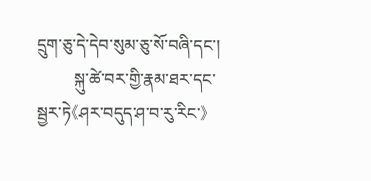དྲུག་ཅུ་དེ་དེབ་སུམ་ཅུ་སོ་བཞི་དང་།
         སྐུ་ཚེ་བར་གྱི་རྣམ་ཐར་དང་སྦྱར་ཏེ《ཤར་བདུད་ཤ་བ་རུ་རིང་》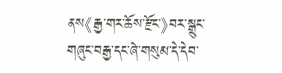ནས《རྒྱ་གར་ཆོས་རྫོང་》བར་སྒྲུང་གཞུང་བརྒྱ་དང་ཞེ་གསུམ་དེ་དེབ་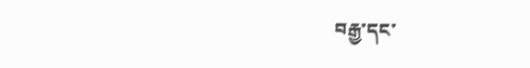བརྒྱ་དང་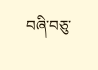བཞི་བཅུ་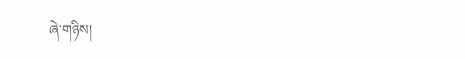ཞེ་གཉིས།